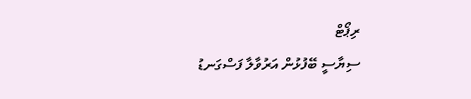ރިޕޯޓް
ސިޔާސީ ބޭފުޅުން އަރުވާލާ ފަސްގަނޑު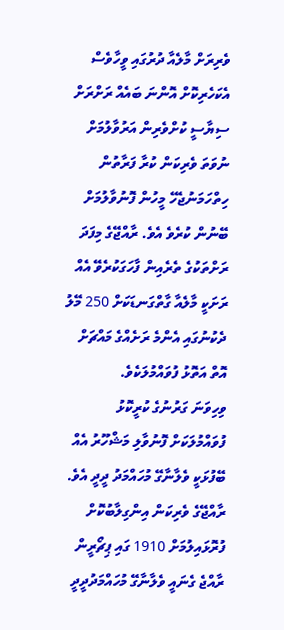ވެރިރަށް މާލެއާ ދުރުގައި ވީހާވެސް އެކަހެރިކޮށް އޮންނަ ބައެއް ރަށްރަށް ސިޔާސީ ކުށްވެރިން އަރުވާލުމަށް ނުވަތަ ވެރިކަން ކުރާ ފަރާތުން ހިތްހަމަނުޖެހޭ މީހުން ފޮނުވާލުމަށް ބޭނުން ކުރެވެ އެވެ. ރާއްޖޭގެ މިފަދަ ރަށްތަކުގެ ތެރެއިން ފާހަގަކުރެވޭ އެއް ރަށަކީ މާލެއާ ގާތްގަނޑަކަށް 250 މޭލު ދެކުނުގައި އެންމެ ރަށެއްގެ މައްޗަށް އޮތް އަތޮޅު ފުވައްމުލަކެވެ.
ވިހިވަނަ ގަރުނުގެ ކުރީކޮޅު ފުވައްމުލަކަށް ފޮނުވާލި މަޝްހޫރު އެއް ބޭފުޅަކީ ވެލާނާގޭ މުހައްމަދު ދީދީ އެވެ. ރާއްޖޭގެ ވެރިކަން އިންގިލާބުކޮށް ފުރޮޅައިލުމަށް 1910 ގައި ޕިޗޯރީން ރާއްޖެ ގެނައީ ވެލާނާގޭ މުހައްމަދުދީދީ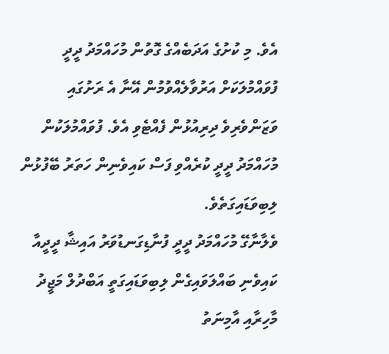އެވެ. މި ކުށުގެ އަދަބެއްގެ ގޮތުން މުހައްމަދު ދީދީ ފުވައްމުލަކަށް އަރުވާލެއްވުމުން އޭނާ އެ ރަށުގައި ވަޒަންވެރިވެ ދިރިއުޅުން ފެއްޓެވި އެވެ. ފުވައްމުލަކުން މުހައްމަދު ދީދީ ކުރެއްވި ފަސް ކައިވެނިން ހަތަރު ބޭފުޅުން ލިބިވަޑައިގަތެވެ.
ވެލާނާގޭ މުހައްމަދު ދީދީ ފުނާޑިގަނޑުވަރު އައިޝާ ދީދީއާ ކައިވެނި ބައްލަވައިގެން ލިބިވަޑައިގަތީ އަބްދުލް މަޖީދު މާހިރާއި އާމިނަތު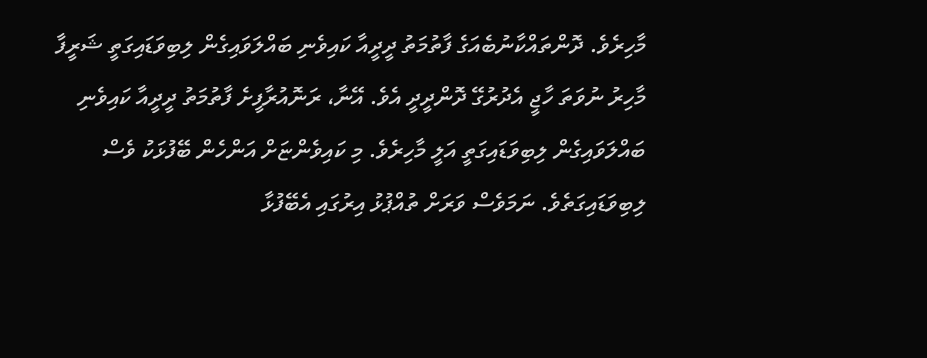މާހިރެވެ. ދޮންތައްކާނުބެއަގެ ފާތުމަތު ދީދީއާ ކައިވެނި ބައްލަވައިގެން ލިބިވަޑައިގަތީ ޝަރީފާ މާހިރު ނުވަތަ ހާޖީ އެދުރުގޭ ދޮންދީދީ އެވެ. އޭނާ، ރަނޮއުރާފީށެ ފާތުމަތު ދީދީއާ ކައިވެނި ބައްލަވައިގެން ލިބިވަޑައިގަތީ އަލީ މާހިރެވެ. މި ކައިވެންޏަށް އަންހެން ބޭފުޅަކު ވެސް ލިބިވަޑައިގަތެވެ. ނަމަވެސް ވަރަށް ތުއްޕުޅު އިރުގައި އެބޭފުޅާ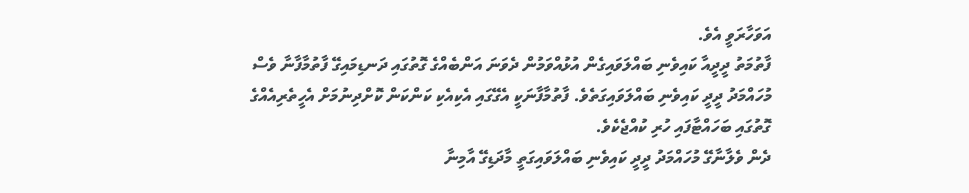އަވަހާރަވީ އެވެ.
ފާތުމަތު ދީދީއާ ކައިވެނި ބައްލަވައިގެން އުޅުއްވަމުން ދެވަނަ އަންބެއްގެ ގޮތުގައި ދަނޑިމައިގޭ ފާތުމާފާނާ ވެސް މުހައްމަދު ދީދީ ކައިވެނި ބައްލަވައިގަތެވެ. ފާތުމާފާނަކީ އެގޭގައި އެކިއެކި ކަންކަން ކޮށްދިނުމަށް އެހީތެރިއެއްގެ ގޮތުގައި ބަހައްޓާފައި ހުރި ކުއްޖެކެވެ.
ދެން ވެލާނާގޭ މުހައްމަދު ދީދީ ކައިވެނި ބައްލަވައިގަތީ މާދަޑިގޭ އާމިނާ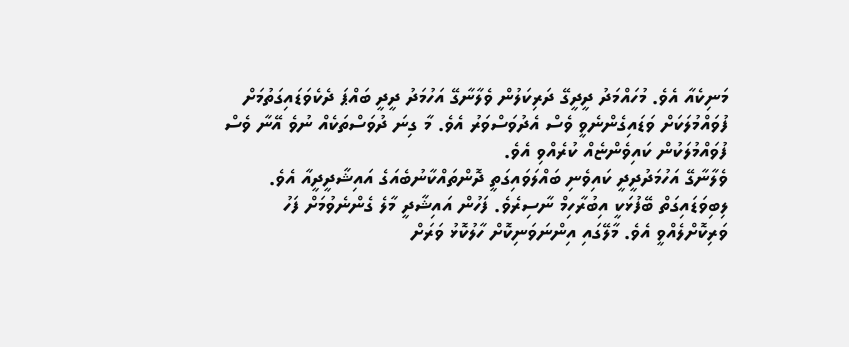މަނިކެއާ އެވެ. މުހައްމަދު ދީދީގޭ ދަރިކަލުން ވެލާނާގޭ އަހުމަދު ދީދީ ބައްޕަ ދެކެވަޑައިގަތުމަށް ފުވައްމުލަކަށް ވަޑައިގެންނެވީ ވެސް އެދުވަސްވަރު އެވެ. މާ ގިނަ ދުވަސްތަކެއް ނުވެ އޭނާ ވެސް ފުވައްމުލަކުން ކައިވެންޏެއް ކުރެއްވި އެވެ.
ވެލާނާގޭ އަހުމަދުދީދީ ކައިވެނި ބައްލަވައިގަތީ ދޮންތައްކާނުބެއަގެ އައިޝާދީދީއާ އެވެ. ލިބިވަޑައިގަތް ބޭފުޅަކީ އިބުރާހިމް ނާސިރެވެ. ފަހުން އައިޝާދީ މާލެ ގެންނެވުމަށް ފަހު ވަރިކޮށްލެއްވީ އެވެ. މާލޭގައި އިންނަވަނިކޮށް ހާލުކޮޅު ވަރަށް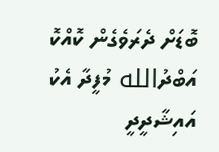ބޮޑަށް ދެރަވެގެން ކޮއްކޮ އަބްދުالله މުފީދާ އެކު އައިޝާދީދީ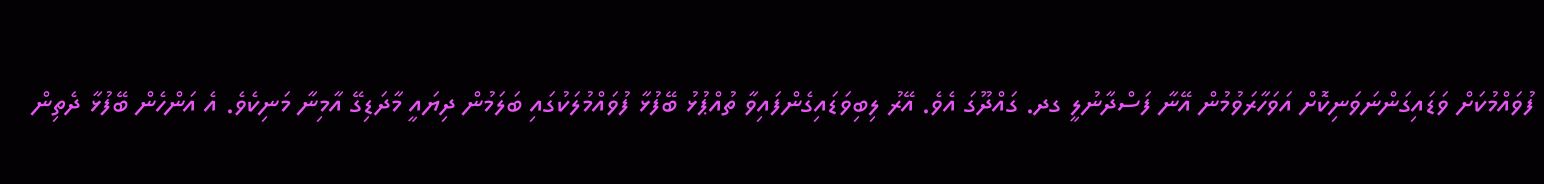ފުވައްމުކަށް ވަޑައިގަންނަވަނިކޮށް އަވަހާރަވުމުން އޭނާ ފަސްދާނުލީ ގދ. ގައްދޫގަ އެވެ. އޭރު ލިބިވަޑައިގެންފައިވާ ތުއްޕުޅު ބޭފުޅާ ފުވައްމުލަކުގައި ބަލަމުން ދިޔައީ މާދަޑިގޭ އާމިނާ މަނިކެވެ. އެ އަންހެން ބޭފުޅާ ދެތިން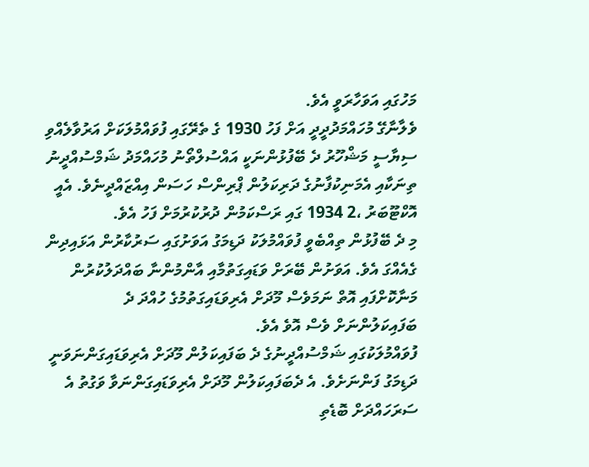މަހުގައި އަވަހާރަވީ އެވެ.
ވެލާނާގޭ މުހައްމަދުދީދީ އަށް ފަހު 1930 ގެ ތެރޭގައި ފުވައްމުލަކަށް އަރުވާލެއްވި ސިޔާސީ މަޝްހޫރު ދެ ބޭފުޅުންނަކީ އައްސުލްތޯނު މުހައްމަދު ޝަމްސުއްދީނު ތިނަކާއި އެމަނިކުފާނުގެ ދަރިކަލުން ޕްރިންސް ހަސަން އިއްޒައްދީނެވެ. އެއީ އޮކްޓޫބަރު ،2 1934 ގައި ރަސްކަމުން ދުރުކުރުމަށް ފަހު އެވެ.
މި ދެ ބޭފުޅުން ތިއްބެވީ ފުވައްމުލަކު ދަޑިމަގު އަވަށުގައި ސަރުކާރުން އަޅައިދިން ގެއެއްގަ އެވެ. އަވަށުން ބޭރަށް ވަޑައިގަތުމާއި އާންމުންނާ ބައްދަލުކުރުން މަނާކޮށްފައި އޮތް ނަމަވެސް މޫދަށް އެރިވަޑައިގަތުމުގެ ހުއްދަ ދެ ބަފައިކަލުންނަށް ވެސް އޮވެ އެވެ.
ފުވައްމުލަކުގައި ޝަމްސުއްދީނުގެ ދެ ބަފައިކަލުން މޫދަށް އެރިވަޑައިގަންނަވަނީ ދަޑިމަގު ފަންނަށެވެ. އެ ދެބަފައިކަލުން މޫދަށް އެރިވަޑައިގަންނަވާ ވަގުތު އެ ސަރަހައްދަށް ބޮޑެތި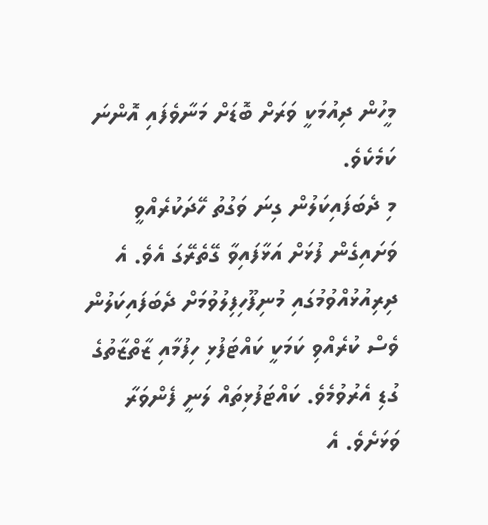މީހުން ދިއުމަކީ ވަރަށް ބޮޑަށް މަނާވެފައި އޮންނަ ކަމެކެވެ.
މި ދެބަފައިކަލުން ގިނަ ވަގުތު ހޭދަކުރެއްވީ ވަށައިގެން ފުޅަށް އަޅާފައިވާ ގޭތެރޭގަ އެވެ. އެ ދިރިއުޅުއްވުމުގައި މުނިފޫހިފިލުވުމަށް ދެބަފައިކަލުން ވެސް ކުރެއްވި ކަމަކީ ކައްޓަފުޅި ހިފުމާއި ޒާތްޒާތުގެ ގުޑި އެރުވުމެވެ. ކައްޓަފުޅިތައް ލަނީ ފެންވަރާ ވަޅަށެވެ. އެ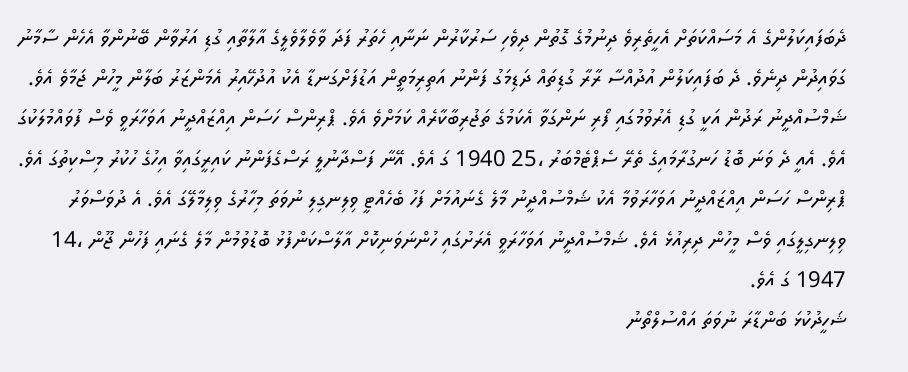ދެބަފައިކަލުންގެ އެ މަސައްކަތަށް އެހީތެރިވެ ދިނުމުގެ ގޮތުން ދިވެހި ސަރުކާރުން ނަނާއި ހެތަރު ފަދަ ވާވެލާވެލީގެ އާލާތާއި ގުޑި އަރުވާން ބޭނުންވާ އެހެން ސާމާނު ގަވައިދުން ދިނެވެ. ދެ ބަފައިކަލުން އުދުއްސާ ރާރާ ގުޑިތައް ދަޑިމަގު ފަންނު އަތިރިމަތީން އަޑުފަށްގަނޑާ އެކު އުދުހޭއިރު އެމަންޒަރު ބަލާން މީހުން ޖަމާވެ އެވެ.
ޝަމްސުއްދީނު ރަދުން އަކީ ގުޑި އެރުވުމުގައި ފޯރި ނަންގަވާ އެކަމުގެ ތަޖުރިބާކާރެއް ކަމަށްވެ އެވެ. ޕްރިންސް ހަސަން އިއްޒައްދީނު އަވަހާރަވީ ވެސް ފުވައްމުލަކުގަ އެވެ. އެއީ ދެ ވަނަ ބޮޑު ހަނގުރާމައިގެ ތެރޭ ސެޕްޓެމްބަރު ،25 1940 ގަ އެވެ. އޭނާ ފަސްދާނުލީ ރަސްގެފަންނު ކައިރީގައިވާ އިހުގެ ހުކުރު މިސްކިތުގަ އެވެ.
ޕްރިންސް ހަސަން އިއްޒައްދީނު އަވަހާރަވުމާ އެކު ޝަމްސުއްދީނު މާލެ ގެނައުމަށް ފަހު ބެހެއްޓީ ވިލިނގިލި ނުވަތަ މިހާރުގެ ވިލިމާލޭގަ އެވެ. އެ ދުވަސްވަރު ވިލިނގިލީގައި ވެސް މީހުން ދިރިއުޅެ އެވެ. ޝަމްސުއްދީނު އަވަހާރަވީ އެރަށުގައި ހުންނަވަނިކޮށް އާލާސްކަންފުޅު ބޮޑުވުމުން މާލެ ގެނައި ފަހުން ޖޫން ،14 1947 ގަ އެވެ.
ޝަހީދުކުޅަ ބަންޑާރަ ނުވަތަ އައްސުލްތޯނު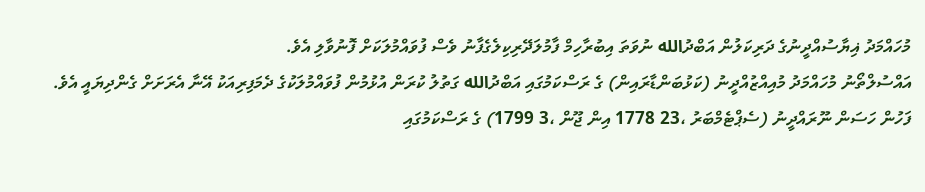މުހައްމަދު ޣިޔާސުއްދީނުގެ ދަރިކަލުން އަބްދުالله ނުވަތަ އިބުރާހިމް ފާމުލަދޭރިކިލެގެފާނު ވެސް ފުވައްމުލަކަށް ފޮނުވާލި އެވެ.
އައްސުލްތޯނު މުހައްމަދު މުއިއްޒުއްދީނު (ކަޅުބަންޑާރައިން) ގެ ރަސްކަމުގައި އަބްދުالله ގަތުލު ކުރަން އުޅުމުން ފުވައްމުލަކުގެ ދެމަފިރިއަކު އޭނާ އެރަށަށް ގެންދިޔައީ އެވެ. ފަހުން ހަސަން ނޫރައްދީނު (ސެޕްޓެމްބަރު ،23 1778 އިން ޖޫން ،3 1799) ގެ ރަސްކަމުގައި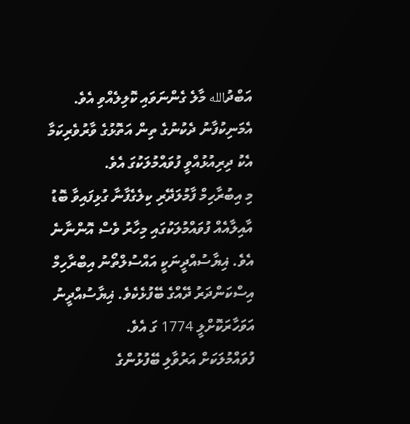އަބްދުالله މާލެ ގެންނަވައި ކޮލިލެއްވި އެވެ. އެމަނިކުފާނު ދެކުނުގެ ތިން އަތޮޅުގެ ވާރުވެރިކަމާ އެކު ދިރިއުޅުއްވީ ފުވައްމުލަކުގަ އެވެ.
މި އިބުރާހިމް ފާމުލަދޭރި ކިލެގެފާނާ ގުޅިފައިވާ ބޮޑު އާއިލާއެއް ފުވައްމުލަކުގައި މިހާރު ވެސް އޮންނާނެ އެވެ. ޣިޔާސުއްދީނަކީ އައްސުލްތޯނު އިބްރާހިމް އިސްކަންދަރު ދޭއްގެ ބޭފުޅެކެވެ. ޣިޔާސުއްދީނު އަވަހާރަކޮށްލީ 1774 ގަ އެވެ.
ފުވައްމުލަކަށް އަރުވާލި ބޭފުޅުންގެ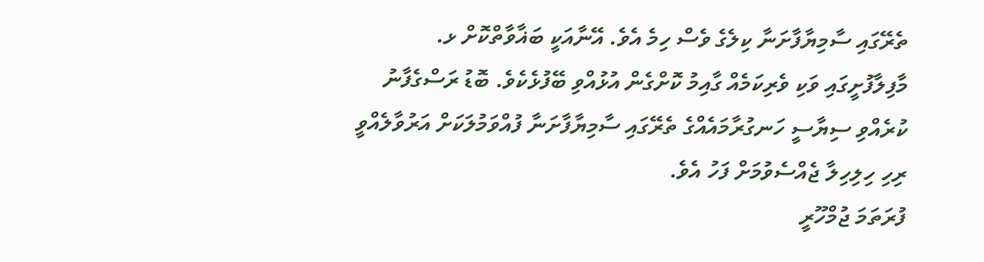ތެރޭގައި ސާމިޔާފާށަނާ ކިލެގެ ވެސް ހިމެ އެވެ. އޭނާއަކީ ބަޣާވާތްކޮށް ޅ. މާފިލާފުށީގައި ވަކި ވެރިކަމެއް ގާއިމު ކޮށްގެން އުޅުއްވި ބޭފުޅެކެވެ. ބޮޑު ރަސްގެފާނު ކުރެއްވި ސިޔާސީ ހަނގުރާމައެއްގެ ތެރޭގައި ސާމިޔާފާށަނާ ފުއްވަމުލަކަށް އަރުވާލެއްވީ ރިހި ހިލިހިލާ ޖެއްސެވުމަށް ފަހު އެވެ.
ފުރަތަމަ ޖުމްހޫރީ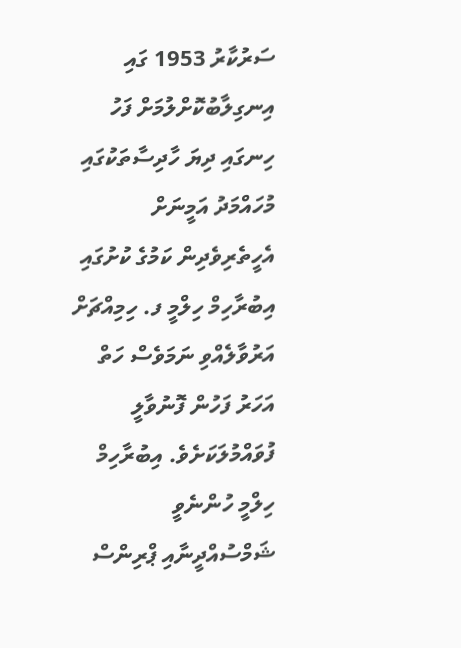ސަރުކާރު 1953 ގައި އިނގިލާބުކޮށްލުމަށް ފަހު ހިނގައި ދިޔަ ހާދިސާތަކުގައި މުހައްމަދު އަމީނަށް އެހީތެރިވެދިން ކަމުގެ ކުށުގައި އިބުރާހިމް ހިލްމީ ފ. ހިމިއްޗަށް އަރުވާލެއްވި ނަމަވެސް ހަތް އަހަރު ފަހުން ފޮނުވާލީ ފުވައްމުލަކަށެވެ. އިބުރާހިމް ހިލްމީ ހުންނެވީ ޝަމްސުއްދީނާއި ޕްރިންސް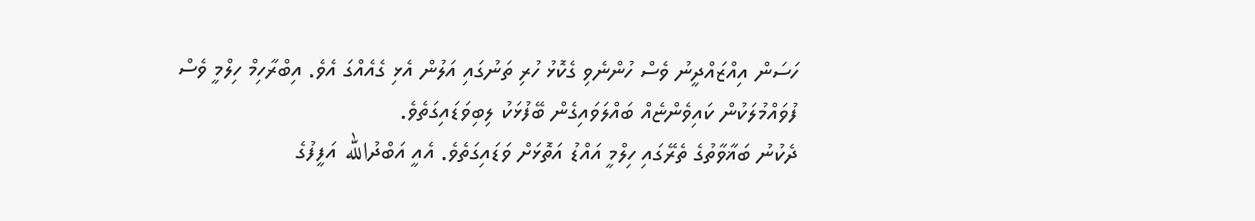ހަސަން އިއްޒައްދީނު ވެސް ހުންނެވި ގެކޮޅު ހުރި ތަނުގައި އަލުން އެޅި ގެއެއްގަ އެވެ. އިބްރާހިމް ހިލްމީ ވެސް ފުވައްމުލަކުން ކައިވެންޏެއް ބައްލަވައިގެން ބޭފުޅަކު ލިބިވަޑައިގަތެވެ.
ދެކުނު ބަޣާވާތުގެ ތެރޭގައި ހިލްމީ އައްޑު އަތޮޅަށް ވަޑައިގަތެވެ. އެއީ އަބްދުالله އަފީފުގެ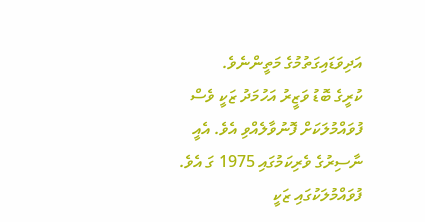އަދިވަޑައިގަތުމުގެ މަތީންނެވެ.
ކުރީގެ ބޮޑު ވަޒީރު އަހުމަދު ޒަކީ ވެސް ފުވައްމުލަކަށް ފޮނުވާލެއްވި އެވެ. އެއީ ނާސިރުގެ ވެރިކަމުގައި 1975 ގަ އެވެ. ފުވައްމުލަކުގައި ޒަކީ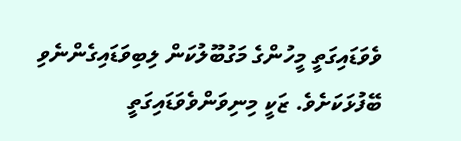ވެވަޑައިގަތީ މީހުންގެ މަގުބޫލުކަން ލިބިވަޑައިގެންނެވި ބޭފުޅަކަށެވެ. ޒަކީ މިނިވަންވެވަޑައިގަތީ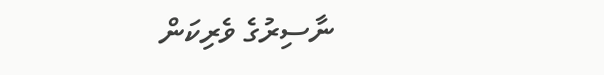ނާސިރުގެ ވެރިކަން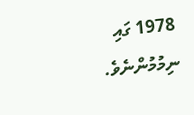1978 ގައި ނިމުމުންނެވެ.